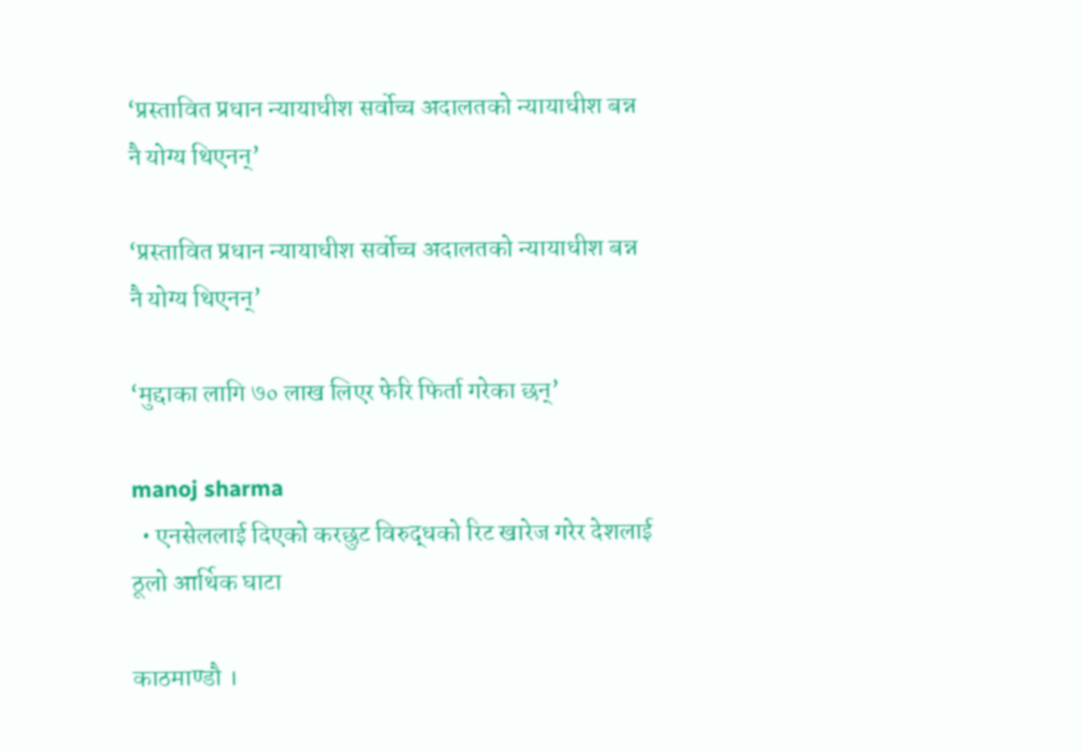‘प्रस्तावित प्रधान न्यायाधीश सर्वोच्च अदालतको न्यायाधीश बन्न नै योग्य थिएनन्’

‘प्रस्तावित प्रधान न्यायाधीश सर्वोच्च अदालतको न्यायाधीश बन्न नै योग्य थिएनन्’

‘मुद्दाका लागि ७० लाख लिएर फेरि फिर्ता गरेका छन्’

manoj sharma
  • एनसेललाई दिएको करछुट विरुद्धको रिट खारेज गरेर देशलाई ठूलो आर्थिक घाटा

काठमाण्डौ ।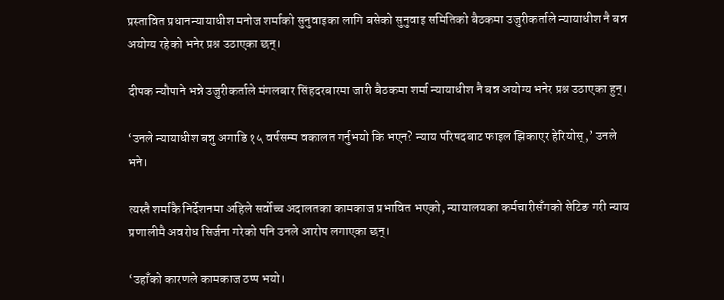प्रस्तावित प्रधानन्यायाधीश मनोज शर्माको सुनुवाइका लागि बसेको सुनुवाइ समितिको बैठकमा उजुरीकर्ताले न्यायाधीश नै बन्न अयोग्य रहेको भनेर प्रश्न उठाएका छन्।

दीपक न्यौपाने भन्ने उजुरीकर्ताले मंगलबार सिंहदरबारमा जारी बैठकमा शर्मा न्यायाधीश नै बन्न अयोग्य भनेर प्रश्न उठाएका हुन्।

‘उनले न्यायाधीश बन्नु अगाडि १५ वर्षसम्म वकालत गर्नुभयो कि भएन? न्याय परिषदबाट फाइल झिकाएर हेरियोस्,’ उनले भने।

त्यस्तै शर्माकै निर्देशनमा अहिले सर्वोच्च अदालतका कामकाज प्रभावित भएको, न्यायालयका कर्मचारीसँगको सेटिङ गरी न्याय प्रणालीमै अवरोध सिर्जना गरेको पनि उनले आरोप लगाएका छन्।

‘उहाँको कारणले कामकाज ठप्प भयो।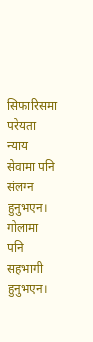सिफारिसमा परेयता न्याय सेवामा पनि संलग्न हुनुभएन। गोलामा पनि सहभागी हुनुभएन।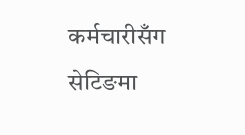कर्मचारीसँग सेटिङमा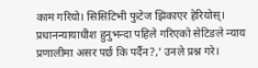काम गरियो। सिसिटिभी फुटेज झिकाएर हेरियोस्। प्रधानन्यायाधीश हुनुभन्दा पहिले गरिएको सेटिङले न्याय प्रणालीमा असर पर्छ कि पर्दैन?,’ उनले प्रश्न गरे।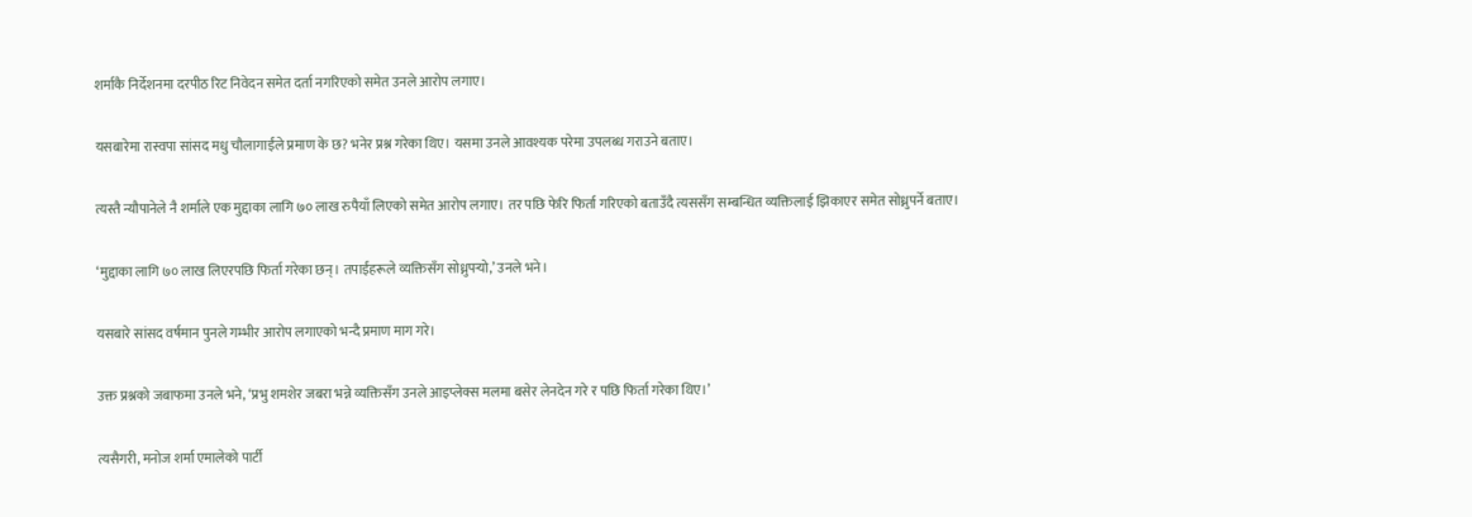शर्माकै निर्देशनमा दरपीठ रिट निवेदन समेत दर्ता नगरिएको समेत उनले आरोप लगाए।

यसबारेमा रास्वपा सांसद मधु चौलागाईंले प्रमाण के छ? भनेर प्रश्न गरेका थिए। यसमा उनले आवश्यक परेमा उपलब्ध गराउने बताए।

त्यस्तै न्यौपानेले नै शर्माले एक मुद्दाका लागि ७० लाख रुपैयाँ लिएको समेत आरोप लगाए। तर पछि फेरि फिर्ता गरिएको बताउँदै त्यससँग सम्बन्धित व्यक्तिलाई झिकाएर समेत सोध्नुपर्ने बताए।

‘मुद्दाका लागि ७० लाख लिएरपछि फिर्ता गरेका छन्। तपाईंहरूले व्यक्तिसँग सोध्नुपर्‍यो,’ उनले भने।

यसबारे सांसद वर्षमान पुनले गम्भीर आरोप लगाएको भन्दै प्रमाण माग गरे।

उक्त प्रश्नको जबाफमा उनले भने, ‘प्रभु शमशेर जबरा भन्ने व्यक्तिसँग उनले आइप्लेक्स मलमा बसेर लेनदेन गरे र पछि फिर्ता गरेका थिए।’

त्यसैगरी, मनोज शर्मा एमालेको पार्टी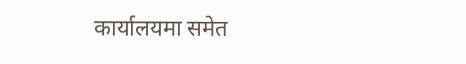कार्यालयमा समेत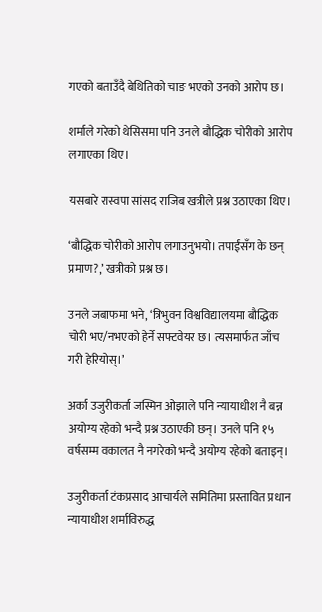गएको बताउँदै बेथितिको चाङ भएको उनको आरोप छ।

शर्माले गरेको थेसिसमा पनि उनले बौद्धिक चोरीको आरोप लगाएका थिए।

यसबारे रास्वपा सांसद राजिब खत्रीले प्रश्न उठाएका थिए।

‘बौद्धिक चोरीको आरोप लगाउनुभयो। तपाईंसँग के छन् प्रमाण?,’ खत्रीको प्रश्न छ।

उनले जबाफमा भने, ‘त्रिभुवन विश्वविद्यालयमा बौद्धिक चोरी भए/नभएको हेर्ने सफ्टवेयर छ। त्यसमार्फत जाँच गरी हेरियोस्।’

अर्का उजुरीकर्ता जस्मिन ओझाले पनि न्यायाधीश नै बन्न अयोग्य रहेको भन्दै प्रश्न उठाएकी छन्। उनले पनि १५ वर्षसम्म वकालत नै नगरेको भन्दै अयोग्य रहेको बताइन्।

उजुरीकर्ता टंकप्रसाद आचार्यले समितिमा प्रस्तावित प्रधान न्यायाधीश शर्माविरुद्ध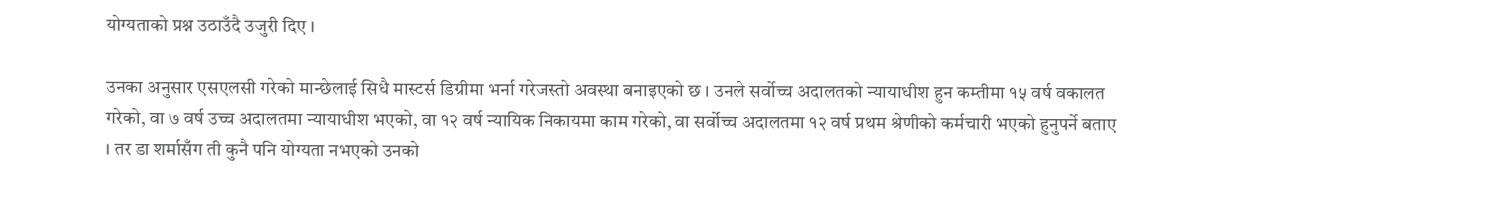योग्यताको प्रश्न उठाउँदै उजुरी दिए ।

उनका अनुसार एसएलसी गरेको मान्छेलाई सिधै मास्टर्स डिग्रीमा भर्ना गरेजस्तो अवस्था बनाइएको छ । उनले सर्वोच्च अदालतको न्यायाधीश हुन कम्तीमा १५ वर्ष वकालत गरेको, वा ७ वर्ष उच्च अदालतमा न्यायाधीश भएको, वा १२ वर्ष न्यायिक निकायमा काम गरेको, वा सर्वोच्च अदालतमा १२ वर्ष प्रथम श्रेणीको कर्मचारी भएको हुनुपर्ने बताए । तर डा शर्मासँग ती कुनै पनि योग्यता नभएको उनको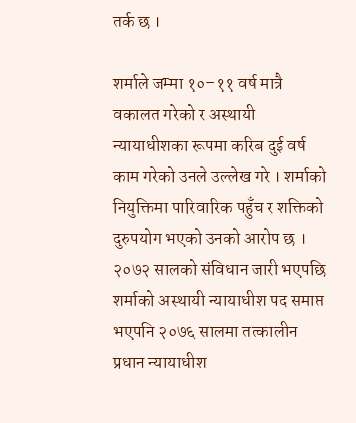तर्क छ ।

शर्माले जम्मा १०–११ वर्ष मात्रै वकालत गरेको र अस्थायी न्यायाधीशका रूपमा करिब दुई वर्ष काम गरेको उनले उल्लेख गरे । शर्माको नियुक्तिमा पारिवारिक पहुँच र शक्तिको दुरुपयोग भएको उनको आरोप छ । २०७२ सालको संविधान जारी भएपछि शर्माको अस्थायी न्यायाधीश पद समाप्त भएपनि २०७६ सालमा तत्कालीन प्रधान न्यायाधीश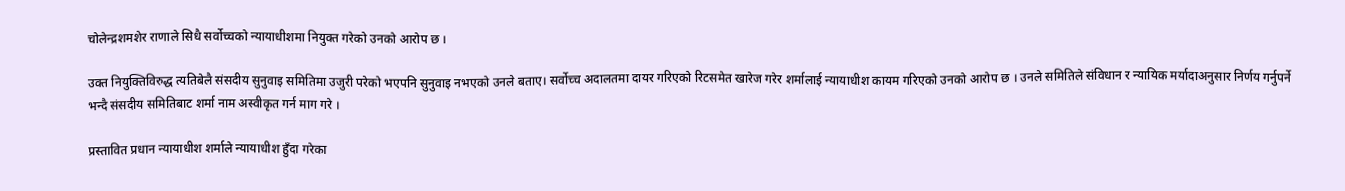चोलेन्द्रशमशेर राणाले सिधै सर्वोच्चको न्यायाधीशमा नियुक्त गरेको उनको आरोप छ ।

उक्त नियुक्तिविरुद्ध त्यतिबेलै संसदीय सुनुवाइ समितिमा उजुरी परेको भएपनि सुनुवाइ नभएको उनले बताए। सर्वोच्च अदालतमा दायर गरिएको रिटसमेत खारेज गरेर शर्मालाई न्यायाधीश कायम गरिएको उनको आरोप छ । उनले समितिले संविधान र न्यायिक मर्यादाअनुसार निर्णय गर्नुपर्ने भन्दै संसदीय समितिबाट शर्मा नाम अस्वीकृत गर्न माग गरे ।

प्रस्तावित प्रधान न्यायाधीश शर्माले न्यायाधीश हुँदा गरेका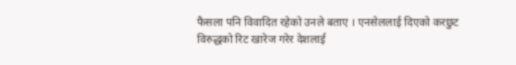फैसला पनि विवादित रहेको उनले बताए । एनसेललाई दिएको करछुट विरुद्धको रिट खारेज गरेर देशलाई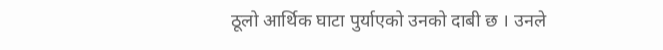ठूलो आर्थिक घाटा पुर्याएको उनको दाबी छ । उनले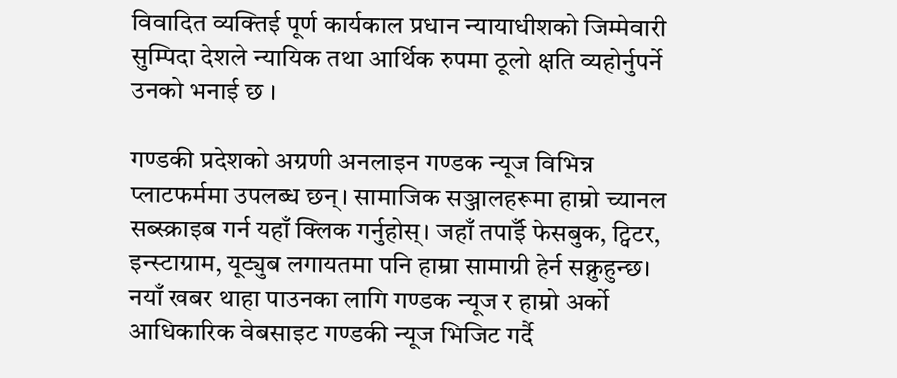विवादित व्यक्तिई पूर्ण कार्यकाल प्रधान न्यायाधीशको जिम्मेवारी सुम्पिदा देशले न्यायिक तथा आर्थिक रुपमा ठूलो क्षति व्यहोर्नुपर्ने उनको भनाई छ ।

गण्डकी प्रदेशको अग्रणी अनलाइन गण्डक न्यूज विभिन्न प्लाटफर्ममा उपलब्ध छन्। सामाजिक सञ्जालहरूमा हाम्रो च्यानल सब्स्क्राइब गर्न यहाँ क्लिक गर्नुहोस्। जहाँ तपाईँ फेसबुक, ट्विटर, इन्स्टाग्राम, यूट्युब लगायतमा पनि हाम्रा सामाग्री हेर्न सक्नुहुन्छ। नयाँ खबर थाहा पाउनका लागि गण्डक न्यूज र हाम्रो अर्को आधिकारिक वेबसाइट गण्डकी न्यूज भिजिट गर्दै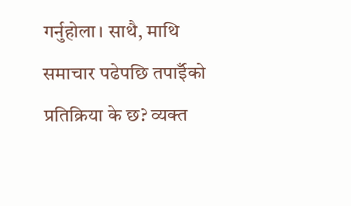गर्नुहोला। साथै, माथि समाचार पढेपछि तपाईँको प्रतिक्रिया के छ? व्यक्त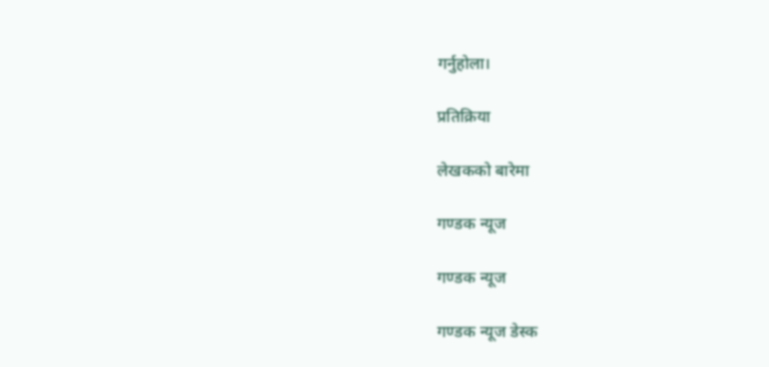गर्नुहोला।

प्रतिक्रिया

लेखकको बारेमा

गण्डक न्यूज

गण्डक न्यूज

गण्डक न्यूज डेस्क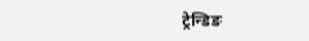ट्रेन्डिङ